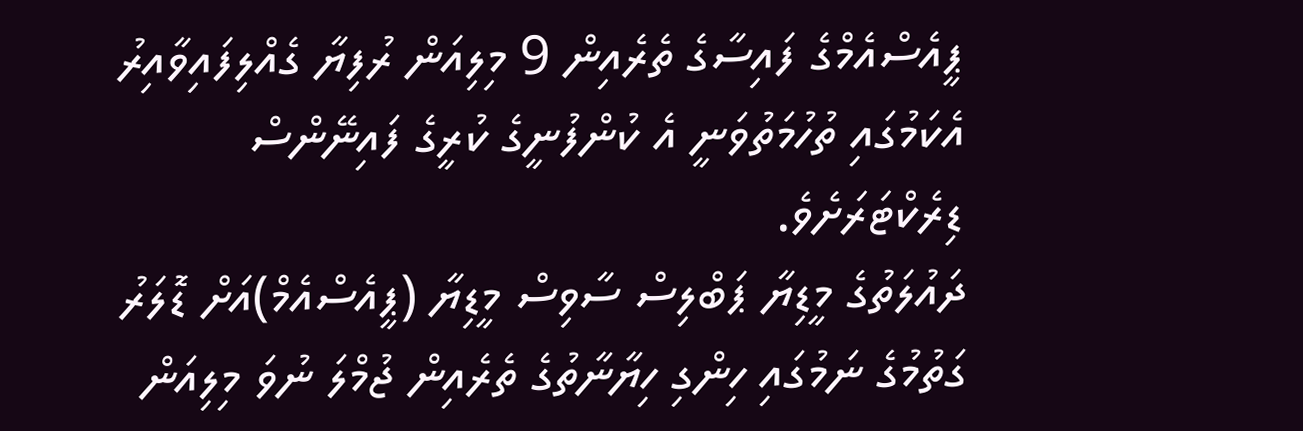ޕީއެސްއެމްގެ ފައިސާގެ ތެރެއިން 9 މިލިއަން ރުފިޔާ ގެއްލިފައިވާއިރު އެކަމުގައި ތުހުމަތުވަނީ އެ ކުންފުނީގެ ކުރީގެ ފައިނޭންސް ޑިރެކްޓަރަށެވެ.
ދައުލަތުގެ މީޑިޔާ ޕަބްލިސް ސާވިސް މީޑިޔާ (ޕީއެސްއެމް)އަށް ޑޮލަރު ގަތުމުގެ ނަމުގައި ހިންގި ހިޔާނާތުގެ ތެރެއިން ޖުމްލަ ނުވަ މިލިއަން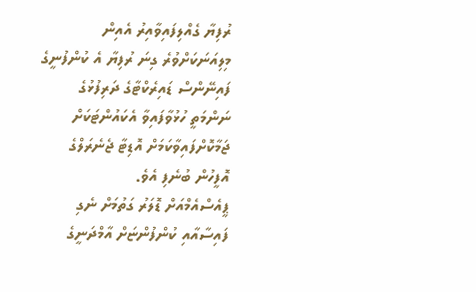ރުފިޔާ ގެއްލިފައިވާއިރު އެއިން މިލިއަނަކަށްވުރެ ގިނަ ރުފިޔާ އެ ކުންފުނީގެ ފައިނޭންސް ޑައިރެކްޓާގެ ދަރިފުޅުގެ ނަންމަތީ ހުޅުވާފައިވާ އެކައުންޓަކަށް ޖަމާކޮށްފައިވާކަމަށް އޮޑިޓާ ޖެނެރަލްގެ އޮފީހުން ބުނެފި އެވެ.
ޕީއެސްއެމްއަށް ޑޮލަރު ގަތުމަށް ނެގި ފައިސާއާއި ކުންފުންޏަށް އާމްދަނީގެ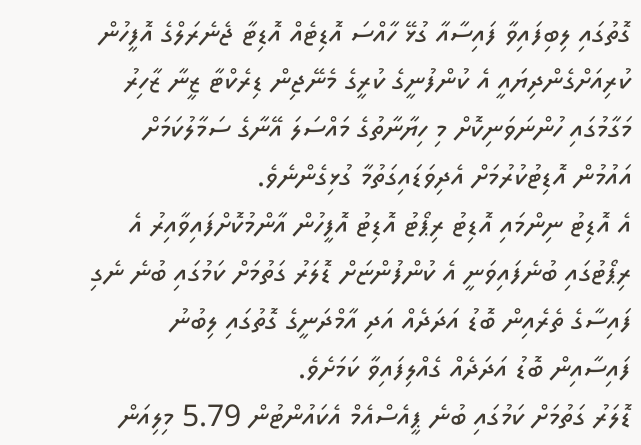ގޮތުގައި ލިބިފައިވާ ފައިސާއާ ގުޅޭ ހާއްސަ އޮޑިޓެއް އޮޑިޓާ ޖެނެރަލްގެ އޮފީހުން ކުރިއަށްގެންދިޔައީ އެ ކުންފުނީގެ ކުރީގެ މެނޭޖިން ޑިރެކްޓާ ޒީނާ ޒާހިރު މަގާމުގައި ހުންނަވަނިކޮށް މި ހިޔާނާތުގެ މައްސަލަ އޭނާގެ ސަމާލުކަމަށް އައުމުން އޮޑިޓުކުރުމަށް އެދިވަޑައިގަތުމާ ގުޅިގެންނެވެ.
އެ އޮޑިޓު ނިންމައި އޮޑިޓު ރިޕޯޓު އޮޑިޓު އޮފީހުން އާންމުކޮށްފައިވާއިރު އެ ރިޕޯޓުގައި ބުނެފައިވަނީ އެ ކުންފުންޏަށް ޑޮލަރު ގަތުމަށް ކަމުގައި ބުނެ ނެގި ފައިސާގެ ތެރެއިން ބޮޑު އަދަދެއް އަދި އާމްދަނީގެ ގޮތުގައި ލިބުނު ފައިސާއިން ބޮޑު އަދަދެއް ގެއްލިފައިވާ ކަމަށެވެ.
ޑޮލަރު ގަތުމަށް ކަމުގައި ބުނެ ޕީއެސްއެމް އެކައުންޓުން 5.79 މިލިއަން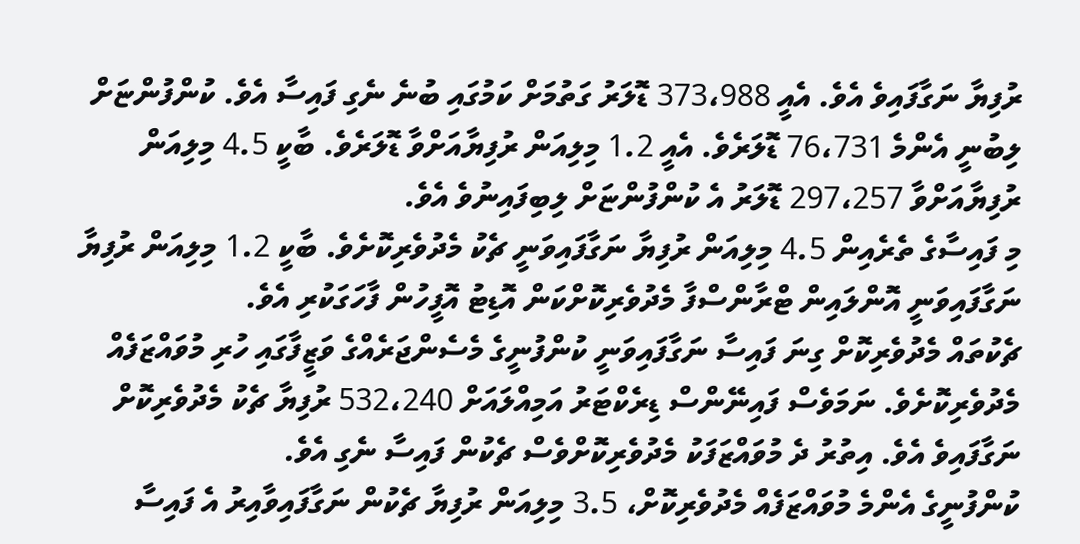ރުފިޔާ ނަގާފައިވެ އެވެ. އެއީ 373،988 ޑޮލަރު ގަތުމަށް ކަމުގައި ބުނެ ނެގި ފައިސާ އެވެ. ކުންފުންޏަށް ލިބުނީ އެންމެ 76،731 ޑޮލަރެވެ. އެއީ 1.2 މިލިއަން ރުފިޔާއަށްވާ ޑޮލަރެވެ. ބާކީ 4.5 މިލިއަން ރުފިޔާއަށްވާ 297،257 ޑޮލަރު އެ ކުންފުންޏަށް ލިބިފައިނުވެ އެވެ.
މި ފައިސާގެ ތެރެއިން 4.5 މިލިއަން ރުފިޔާ ނަގާފައިވަނީ ޗެކު މެދުވެރިކޮށެވެ. ބާކީ 1.2 މިލިއަން ރުފިޔާ ނަގާފައިވަނީ އޮންލައިން ޓްރާންސްފާ މެދުވެރިކޮށްކަން އޮޑިޓު އޮފީހުން ފާހަގަކުރި އެވެ.
ޗެކުތައް މެދުވެރިކޮށް ގިނަ ފައިސާ ނަގާފައިވަނީ ކުންފުނީގެ މެސެންޖަރެއްގެ ވަޒީފާގައި ހުރި މުވައްޒަފެއް މެދުވެރިކޮށެވެ. ނަމަވެސް ފައިނޭންސް ޑިރެކްޓަރު އަމިއްލައަށް 532،240 ރުފިޔާ ޗެކު މެދުވެރިކޮށް ނަގާފައިވެ އެވެ. އިތުރު ދެ މުވައްޒަފަކު މެދުވެރިކޮށްވެސް ޗެކުން ފައިސާ ނެގި އެވެ.
ކުންފުނީގެ އެންމެ މުވައްޒަފެއް މެދުވެރިކޮށް، 3.5 މިލިއަން ރުފިޔާ ޗެކުން ނަގާފައިވާއިރު އެ ފައިސާ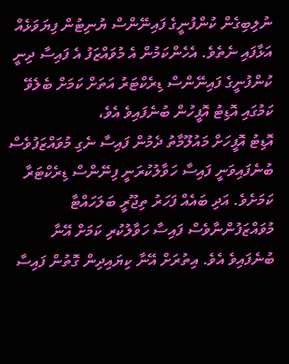ނުލިބިގެން ކުންފުނީގެ ފައިނޭންސް ޔުނިޓުން ފިޔަވަޅެއް އަޅާފައި ނެތެވެ. އެހެންކަމުން އެ މުވައްޒަފު އެ ފައިސާ ދިނީ ކުންފުނީގެ ފައިނޭންސް ޑިރެކްޓަރު އަތަށް ކަމަށް ބެލެވޭ ކަމުގައި އޮޑިޓު އޮފީހުން ބުނެފައިވެ އެވެ،
އޮޑިޓު އޮފީހަށް މައުލޫމާތު ދެމުން ފައިސާ ނެގި މުވައްޒަފުވެސް ބުނެފައިވަނީ ފައިސާ ހަވާލުކުރަނީ ފިނޭންސް ޑިރެކްޓަރާ ކަމަށެވެ. އަދި ބައެއް ފަހަރު ތިޖޫރީ ބަލަހައްޓާ މުވައްޒަފުންނާވެސް ފައިސާ ހަވާލުކުރި ކަމަށް އޭނާ ބުނެފައިވެ އެވެ. އިތުރަށް އޭނާ ކިޔައިދިން ގޮތުން ފައިސާ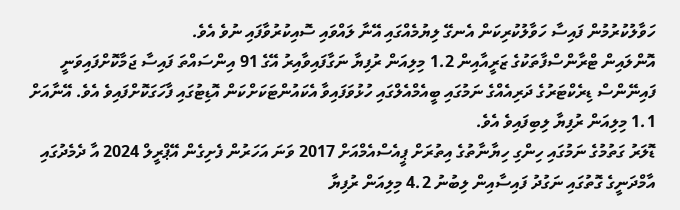ހަވާލުކުރުމުން ފައިސާ ހަވާލުކުރިކަން އެނގޭ ލިޔުމެއްގައި އޭނާ ލައްވައި ސޮއިކުރުވާފައި ނުވެ އެވެ.
އޮންލައިން ޓްރާންސްފާތަކުގެ ޒަރީއާއިން 1.2 މިލިއަން ރުފިޔާ ނަގާފައިވާއިރު އޭގެ 91 އިންސައްތަ ފައިސާ ޖަމާކޮށްފައިވަނީ ފައިނޭންސް ޑިރެކްޓަރުގެ ދަރިއެއްގެ ނަމުގައި ބީއެމްއެލްގައި ހުޅުވަފައިވާ އެކައުންޓަކަށްކަން އޮޑިޓުގައި ފާހަގަކޮށްފައިވެ އެވެ. އޭނާއަށް 1.1 މިލިއަން ރުފިޔާ ލިބިފައިވެ އެވެ.
ޑޮލަރު ގަތުމުގެ ނަމުގައި ހިންގި ހިޔާނާތުގެ އިތުރަށް ޕީއެސްއެމްއަށް 2017 ވަނަ އަހަރުން ފެށިގެން އޭޕްރީލް 2024 އާ ދެމެދުގައި އާމްދަނީގެ ގޮތުގައި ނަގުދު ފައިސާއިން ލިބުނު 4.2 މިލިއަން ރުފިޔާ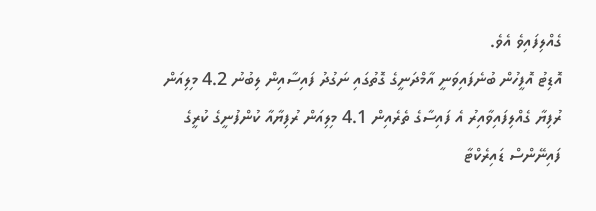ގެއްލިފައިވެ އެވެ.
އޮޑިޓު އޮފީހުން ބުނެފައިވަނީ އާމްދަނީގެ ގޮތުގައި ނަގުދު ފައިސާއިން ލިބުނު 4.2 މިލިއަން ރުފިޔާ ގެއްލިފައިވާއިރު އެ ފައިސާގެ ތެރެއިން 4.1 މިލިއަން ރުފިޔާއާ ކުންފުނީގެ ކުރީގެ ފައިނޭންސް ޑައިރެކްޓާ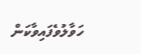ހަވާލުވެފައިވާކަން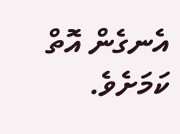އެނގެން އޮތް ކަމަށެވެ.